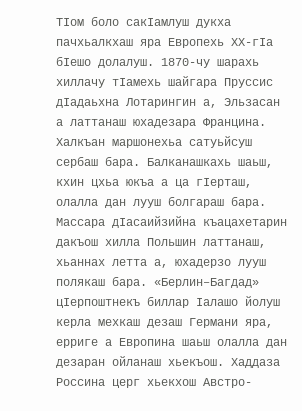ТIом боло сакIамлуш дукха пачхьалкхаш яра Европехь ХХ-гIа бIешо долалуш. 1870-чу шарахь хиллачу тIамехь шайгара Пруссис дIадаьхна Лотарингин а, Эльзасан а латтанаш юхадезара Францина. Халкъан маршонехьа сатуьйсуш сербаш бара. Балканашкахь шаьш, кхин цхьа юкъа а ца гIерташ, олалла дан лууш болгараш бара. Массара дIасаийзийна къацахетарин дакъош хилла Польшин латтанаш, хьаннах летта а, юхадерзо лууш полякаш бара. «Берлин–Багдад» цIерпоштнекъ биллар Iалашо йолуш керла мехкаш дезаш Германи яра, ерриге а Европина шаьш олалла дан дезаран ойланаш хьекъош. Хаддаза Россина церг хьекхош Австро-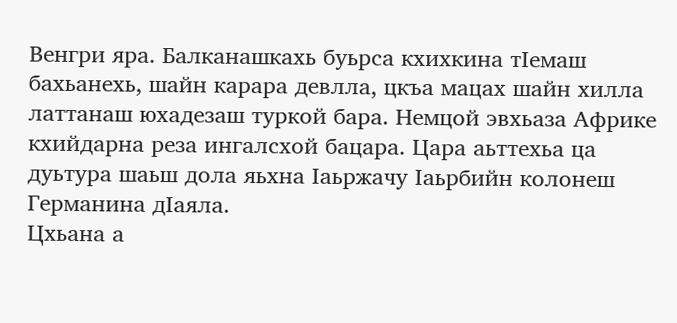Венгри яра. Балканашкахь буьрса кхихкина тIемаш бахьанехь, шайн карара девлла, цкъа мацах шайн хилла латтанаш юхадезаш туркой бара. Немцой эвхьаза Африке кхийдарна реза ингалсхой бацара. Цара аьттехьа ца дуьтура шаьш дола яьхна Iаьржачу Iаьрбийн колонеш Германина дIаяла.
Цхьана а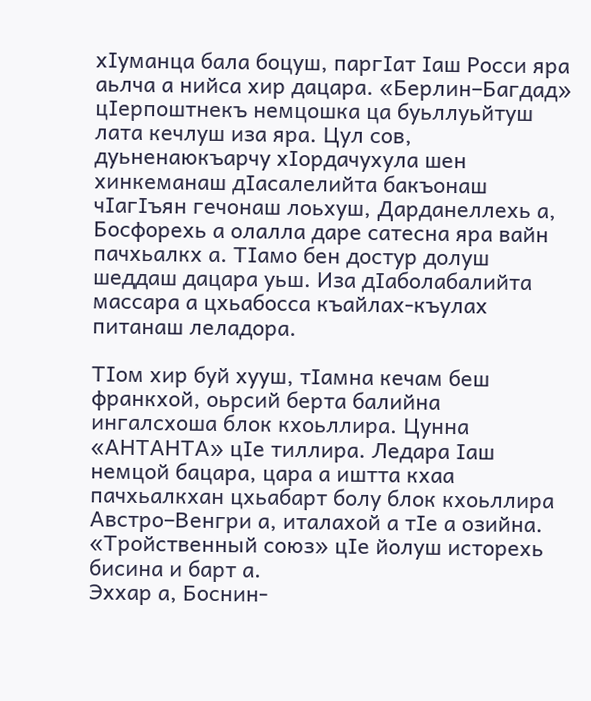хIуманца бала боцуш, паргIат Iаш Росси яра аьлча а нийса хир дацара. «Берлин–Багдад» цIерпоштнекъ немцошка ца буьллуьйтуш лата кечлуш иза яра. Цул сов, дуьненаюкъарчу хIордачухула шен хинкеманаш дIасалелийта бакъонаш чIагIъян гечонаш лоьхуш, Дарданеллехь а, Босфорехь а олалла даре сатесна яра вайн пачхьалкх а. ТIамо бен достур долуш шеддаш дацара уьш. Иза дIаболабалийта массара а цхьабосса къайлах-къулах питанаш леладора.

ТIом хир буй хууш, тIамна кечам беш франкхой, оьрсий берта балийна ингалсхоша блок кхоьллира. Цунна «АНТАНТА» цIе тиллира. Ледара Iаш немцой бацара, цара а иштта кхаа пачхьалкхан цхьабарт болу блок кхоьллира Австро–Венгри а, италахой а тIе а озийна. «Тройственный союз» цIе йолуш исторехь бисина и барт а.
Эххар а, Боснин-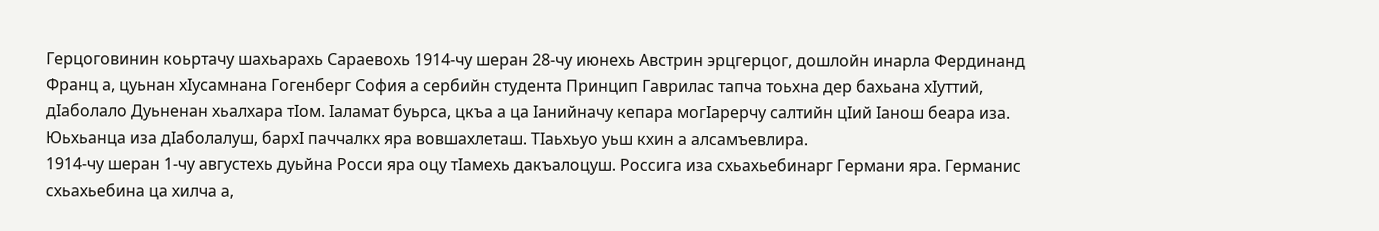Герцоговинин коьртачу шахьарахь Сараевохь 1914-чу шеран 28-чу июнехь Австрин эрцгерцог, дошлойн инарла Фердинанд Франц а, цуьнан хIусамнана Гогенберг София а сербийн студента Принцип Гаврилас тапча тоьхна дер бахьана хIуттий, дIаболало Дуьненан хьалхара тIом. Iаламат буьрса, цкъа а ца Iанийначу кепара могIарерчу салтийн цIий Iанош беара иза. Юьхьанца иза дIаболалуш, бархI паччалкх яра вовшахлеташ. ТIаьхьуо уьш кхин а алсамъевлира.
1914-чу шеран 1-чу августехь дуьйна Росси яра оцу тIамехь дакъалоцуш. Россига иза схьахьебинарг Германи яра. Германис схьахьебина ца хилча а,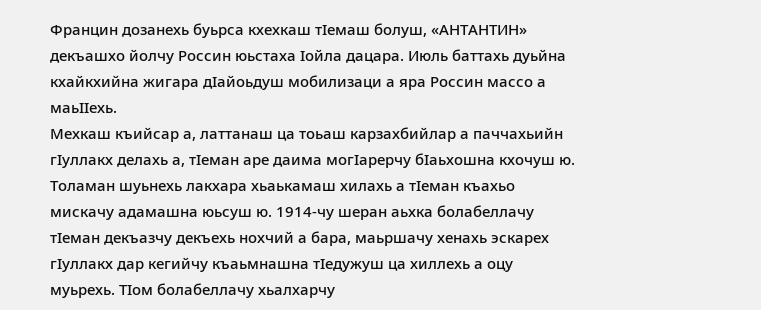Францин дозанехь буьрса кхехкаш тIемаш болуш, «АНТАНТИН» декъашхо йолчу Россин юьстаха Iойла дацара. Июль баттахь дуьйна кхайкхийна жигара дIайоьдуш мобилизаци а яра Россин массо а маьIIехь.
Мехкаш къийсар а, латтанаш ца тоьаш карзахбийлар а паччахьийн гIуллакх делахь а, тIеман аре даима могIарерчу бIаьхошна кхочуш ю. Толаман шуьнехь лакхара хьаькамаш хилахь а тIеман къахьо мискачу адамашна юьсуш ю. 1914-чу шеран аьхка болабеллачу тIеман декъазчу декъехь нохчий а бара, маьршачу хенахь эскарех гIуллакх дар кегийчу къаьмнашна тIедужуш ца хиллехь а оцу муьрехь. ТIом болабеллачу хьалхарчу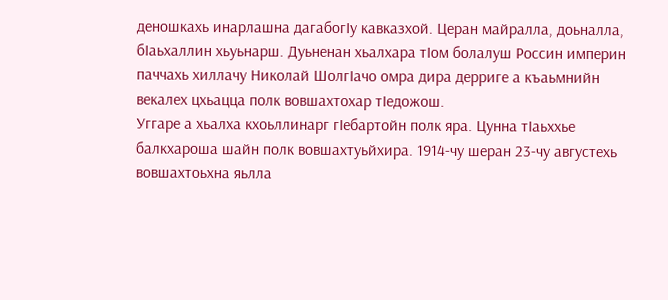деношкахь инарлашна дагабогIу кавказхой. Церан майралла, доьналла, бIаьхаллин хьуьнарш. Дуьненан хьалхара тIом болалуш Россин империн паччахь хиллачу Николай ШолгIачо омра дира дерриге а къаьмнийн векалех цхьацца полк вовшахтохар тIедожош.
Уггаре а хьалха кхоьллинарг гIебартойн полк яра. Цунна тIаьххье балкхароша шайн полк вовшахтуьйхира. 1914-чу шеран 23-чу августехь вовшахтоьхна яьлла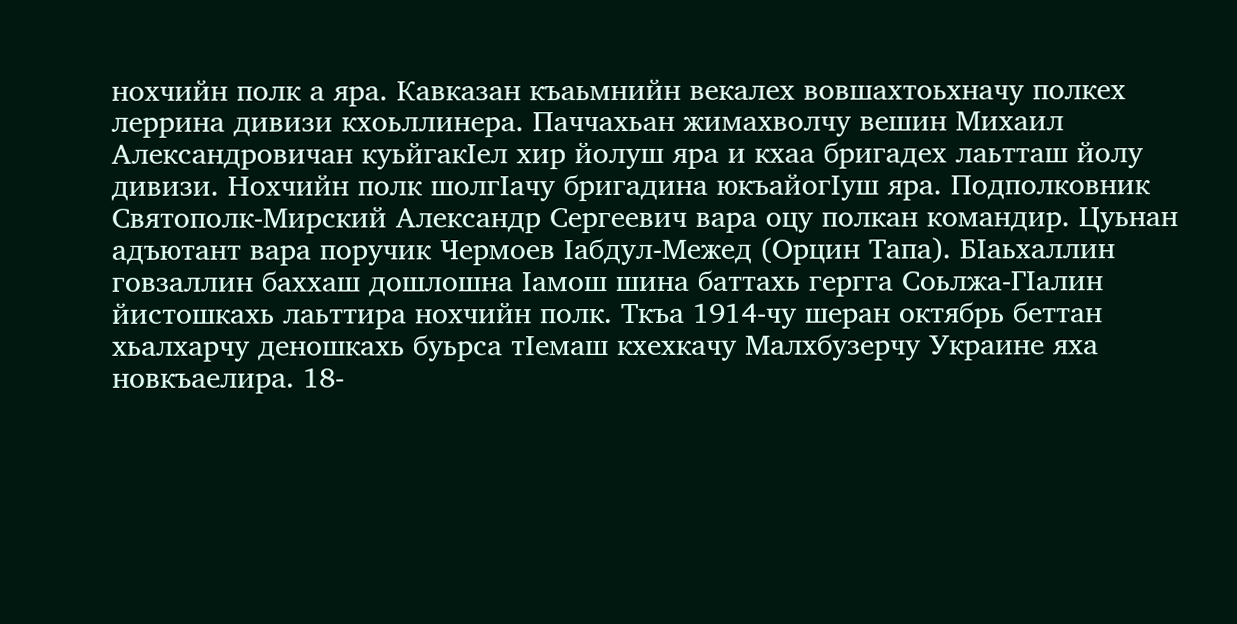нохчийн полк а яра. Кавказан къаьмнийн векалех вовшахтоьхначу полкех леррина дивизи кхоьллинера. Паччахьан жимахволчу вешин Михаил Александровичан куьйгакIел хир йолуш яра и кхаа бригадех лаьтташ йолу дивизи. Нохчийн полк шолгIачу бригадина юкъайогIуш яра. Подполковник Святополк-Мирский Александр Сергеевич вара оцу полкан командир. Цуьнан адъютант вара поручик Чермоев Iабдул-Межед (Орцин Тапа). БIаьхаллин говзаллин баххаш дошлошна Iамош шина баттахь гергга Соьлжа-ГIалин йистошкахь лаьттира нохчийн полк. Ткъа 1914-чу шеран октябрь беттан хьалхарчу деношкахь буьрса тIемаш кхехкачу Малхбузерчу Украине яха новкъаелира. 18-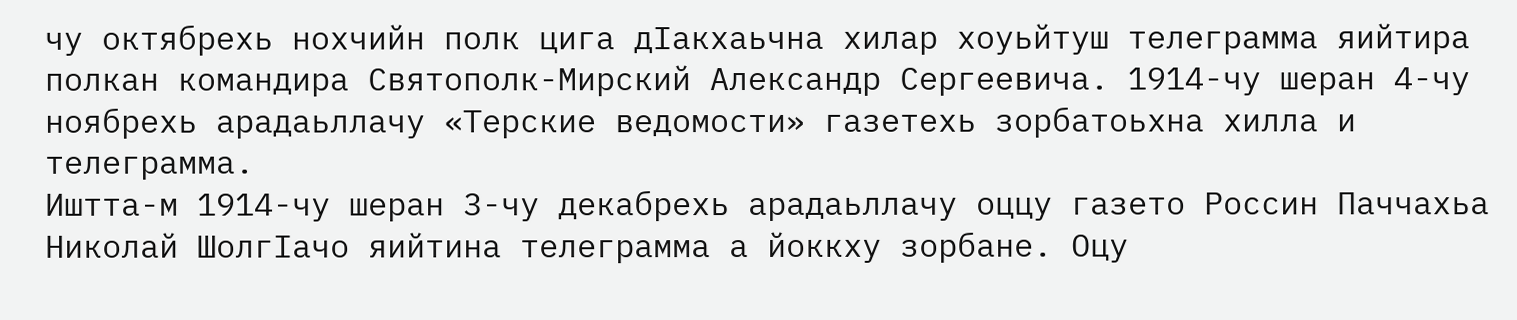чу октябрехь нохчийн полк цига дIакхаьчна хилар хоуьйтуш телеграмма яийтира полкан командира Святополк-Мирский Александр Сергеевича. 1914-чу шеран 4-чу ноябрехь арадаьллачу «Терские ведомости» газетехь зорбатоьхна хилла и телеграмма.
Иштта-м 1914-чу шеран 3-чу декабрехь арадаьллачу оццу газето Россин Паччахьа Николай ШолгIачо яийтина телеграмма а йоккху зорбане. Оцу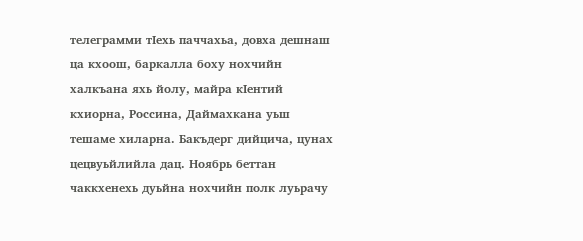телеграмми тIехь паччахьа, довха дешнаш ца кхоош, баркалла боху нохчийн халкъана яхь йолу, майра кIентий кхиорна, Россина, Даймахкана уьш тешаме хиларна. Бакъдерг дийцича, цунах цецвуьйлийла дац. Ноябрь беттан чаккхенехь дуьйна нохчийн полк луьрачу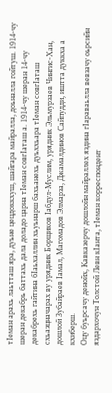тIеман арахь лаьтташ яра, дуьне цецдоккхуш, шайгара майралла, доьналла гойтуш. 1914-чу шеран декабрь баттахь дала доладо царна тIеман совгIаташ а. 1914-чу шеран 14-чу декабрехь гайтина бIаьхаллин хьуьнарш бахьанехь дуьххьара тIеман совгIаташ схьаэцначарах ву урядник Борщиков Iабдул-Муслим, урядник Эльмурзаев Чингис-Хан, дошлой Зубайраев Iамал, Магомадов Элмарза, Джамалдинов Сайпудди, иштта дуккха а кхиберш.
Оцу буьрсачу денойх, Кавказерчу дошлойн майраллех яздина гIараваьлла вевзачу оьрсийн яздархочун Толстой Левн кIанта, тIеман корреспондент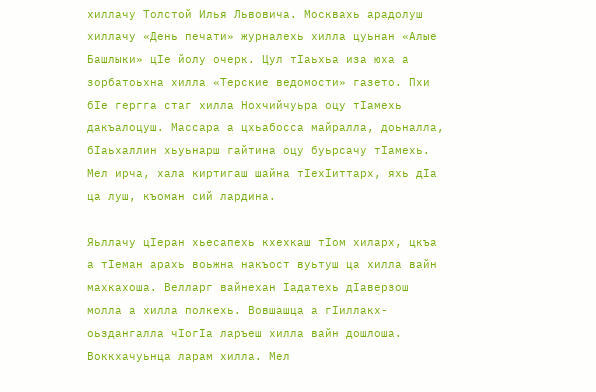хиллачу Толстой Илья Львовича. Москвахь арадолуш хиллачу «День печати» журналехь хилла цуьнан «Алые Башлыки» цIе йолу очерк. Цул тIаьхьа иза юха а зорбатоьхна хилла «Терские ведомости» газето. Пхи бIе гергга стаг хилла Нохчийчуьра оцу тIамехь дакъалоцуш. Массара а цхьабосса майралла, доьналла, бIаьхаллин хьуьнарш гайтина оцу буьрсачу тIамехь. Мел ирча, хала киртигаш шайна тIехIиттарх, яхь дIа ца луш, къоман сий лардина.

Яьллачу цIеран хьесапехь кхехкаш тIом хиларх, цкъа а тIеман арахь воьжна накъост вуьтуш ца хилла вайн махкахоша. Велларг вайнехан Iадатехь дIаверзош молла а хилла полкехь. Вовшашца а гIиллакх-оьздангалла чIогIа ларъеш хилла вайн дошлоша. Воккхачуьнца ларам хилла. Мел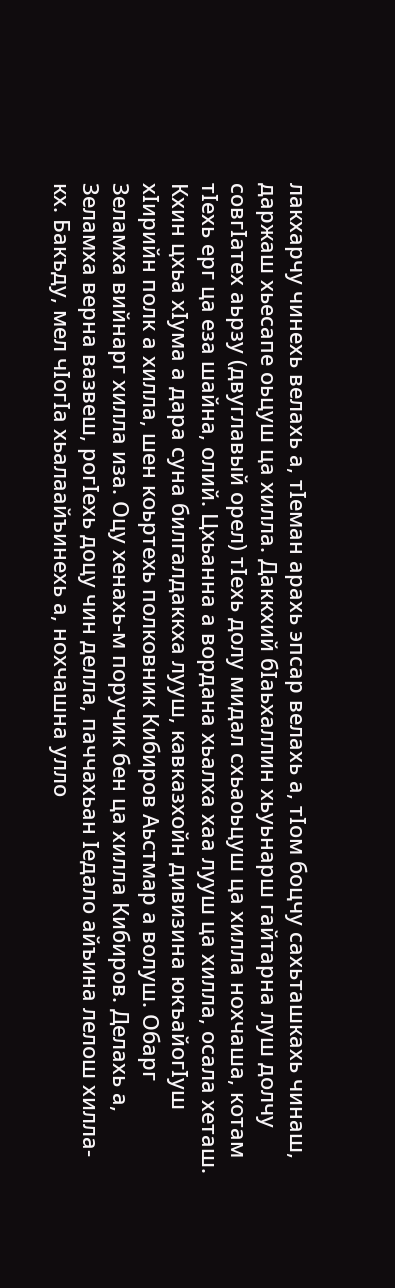лакхарчу чинехь велахь а, тIеман арахь эпсар велахь а, тIом боцчу сахьташкахь чинаш, даржаш хьесапе оьцуш ца хилла. Даккхий бIаьхаллин хьуьнарш гайтарна луш долчу совгIатех аьрзу (двуглавый орел) тIехь долу мидал схьаоьцуш ца хилла нохчаша, котам тIехь ерг ца еза шайна, олий. Цхьанна а вордана хьалха хаа лууш ца хилла, осала хеташ.
Кхин цхьа хIума а дара суна билгалдаккха лууш, кавказхойн дивизина юкъайогIуш хIирийн полк а хилла, шен коьртехь полковник Кибиров Аьстмар а волуш. Обарг Зеламха вийнарг хилла иза. Оцу хенахь-м поручик бен ца хилла Кибиров. Делахь а, Зеламха верна вазвеш, рогIехь доцу чин делла, паччахьан Iедало айъина лелош хилла-кх. Бакъду, мел чIогIа хьалаайъинехь а, нохчашна улло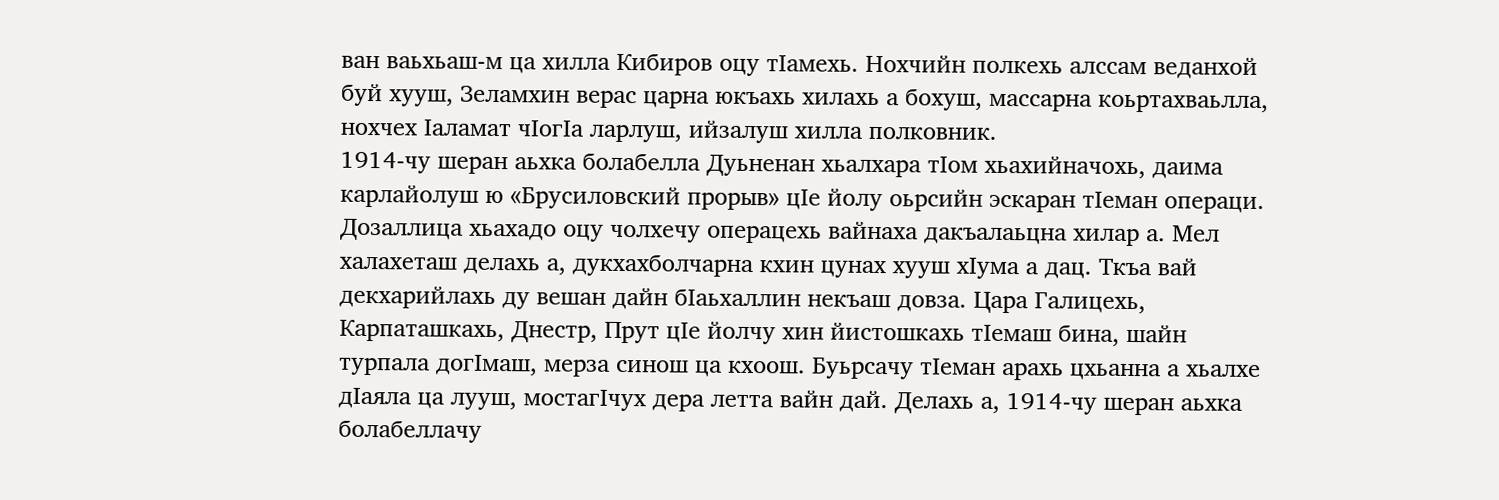ван ваьхьаш-м ца хилла Кибиров оцу тIамехь. Нохчийн полкехь алссам веданхой буй хууш, Зеламхин верас царна юкъахь хилахь а бохуш, массарна коьртахваьлла, нохчех Iаламат чIогIа ларлуш, ийзалуш хилла полковник.
1914-чу шеран аьхка болабелла Дуьненан хьалхара тIом хьахийначохь, даима карлайолуш ю «Брусиловский прорыв» цIе йолу оьрсийн эскаран тIеман операци. Дозаллица хьахадо оцу чолхечу операцехь вайнаха дакъалаьцна хилар а. Мел халахеташ делахь а, дукхахболчарна кхин цунах хууш хIума а дац. Ткъа вай декхарийлахь ду вешан дайн бIаьхаллин некъаш довза. Цара Галицехь, Карпаташкахь, Днестр, Прут цIе йолчу хин йистошкахь тIемаш бина, шайн турпала догIмаш, мерза синош ца кхоош. Буьрсачу тIеман арахь цхьанна а хьалхе дIаяла ца лууш, мостагIчух дера летта вайн дай. Делахь а, 1914-чу шеран аьхка болабеллачу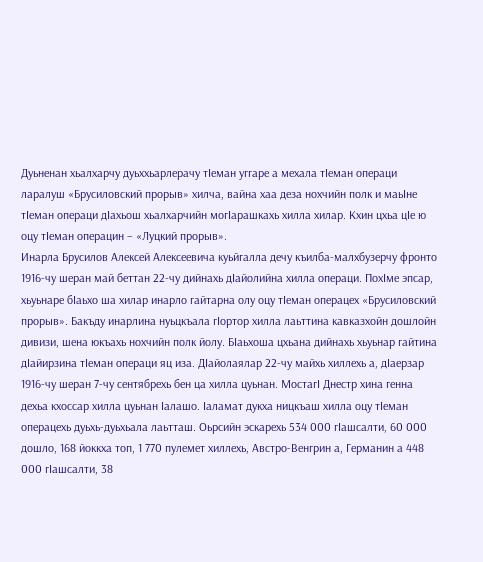Дуьненан хьалхарчу дуьххьарлерачу тIеман уггаре а мехала тIеман операци ларалуш «Брусиловский прорыв» хилча, вайна хаа деза нохчийн полк и маьIне тIеман операци дIахьош хьалхарчийн могIарашкахь хилла хилар. Кхин цхьа цIе ю оцу тIеман операцин – «Луцкий прорыв».
Инарла Брусилов Алексей Алексеевича куьйгалла дечу къилба-малхбузерчу фронто 1916-чу шеран май беттан 22-чу дийнахь дIайолийна хилла операци. ПохIме эпсар, хьуьнаре бIаьхо ша хилар инарло гайтарна олу оцу тIеман операцех «Брусиловский прорыв». Бакъду инарлина нуьцкъала гIортор хилла лаьттина кавказхойн дошлойн дивизи, шена юкъахь нохчийн полк йолу. БIаьхоша цхьана дийнахь хьуьнар гайтина дIайирзина тIеман операци яц иза. ДIайолаялар 22-чу майхь хиллехь а, дIаерзар 1916-чу шеран 7-чу сентябрехь бен ца хилла цуьнан. МостагI Днестр хина генна дехьа кхоссар хилла цуьнан Iалашо. Iаламат дукха ницкъаш хилла оцу тIеман операцехь дуьхь-дуьхьала лаьтташ. Оьрсийн эскарехь 534 000 гIашсалти, 60 000 дошло, 168 йоккха топ, 1 770 пулемет хиллехь, Австро-Венгрин а, Германин а 448 000 гIашсалти, 38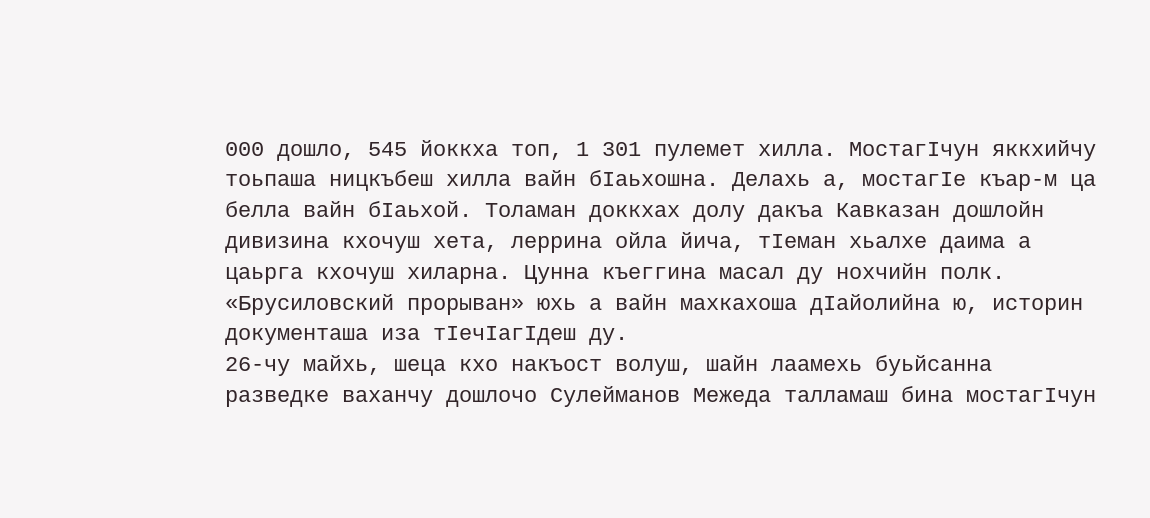000 дошло, 545 йоккха топ, 1 301 пулемет хилла. МостагIчун яккхийчу тоьпаша ницкъбеш хилла вайн бIаьхошна. Делахь а, мостагIе къар-м ца белла вайн бIаьхой. Толаман доккхах долу дакъа Кавказан дошлойн дивизина кхочуш хета, леррина ойла йича, тIеман хьалхе даима а цаьрга кхочуш хиларна. Цунна къеггина масал ду нохчийн полк. «Брусиловский прорыван» юхь а вайн махкахоша дIайолийна ю, историн документаша иза тIечIагIдеш ду.
26-чу майхь, шеца кхо накъост волуш, шайн лаамехь буьйсанна разведке ваханчу дошлочо Сулейманов Межеда талламаш бина мостагIчун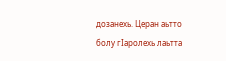дозанехь. Церан аьтто болу гIаролехь лаьтта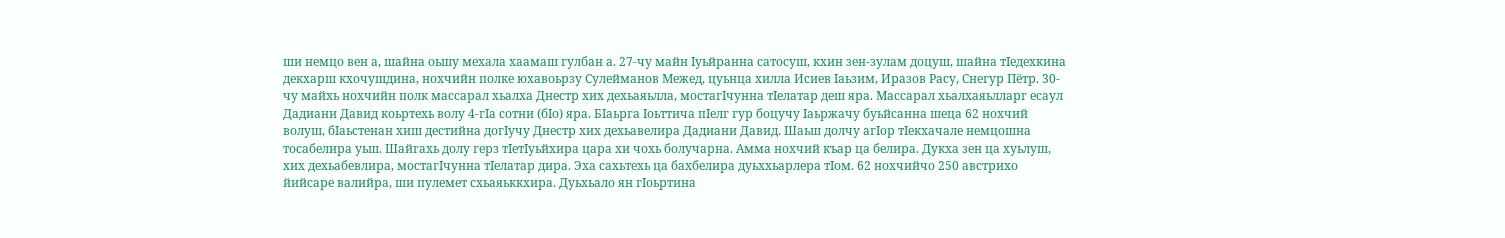ши немцо вен а, шайна оьшу мехала хаамаш гулбан а. 27-чу майн Iуьйранна сатосуш, кхин зен-зулам доцуш, шайна тIедехкина декхарш кхочушдина, нохчийн полке юхавоьрзу Сулейманов Межед, цуьнца хилла Исиев Iаьзим, Иразов Расу, Снегур Пётр. 30-чу майхь нохчийн полк массарал хьалха Днестр хих дехьаяьлла, мостагIчунна тIелатар деш яра. Массарал хьалхаяьлларг есаул Дадиани Давид коьртехь волу 4-гIа сотни (бIо) яра. БIаьрга Iоьттича пIелг гур боцучу Iаьржачу буьйсанна шеца 62 нохчий волуш, бIаьстенан хиш дестийна догIучу Днестр хих дехьавелира Дадиани Давид. Шаьш долчу агIор тIекхачале немцошна тосабелира уьш. Шайгахь долу герз тIетIуьйхира цара хи чохь болучарна. Амма нохчий къар ца белира. Дукха зен ца хуьлуш, хих дехьабевлира, мостагIчунна тIелатар дира. Эха сахьтехь ца бахбелира дуьххьарлера тIом. 62 нохчийчо 250 австрихо йийсаре валийра, ши пулемет схьаяьккхира. Дуьхьало ян гIоьртина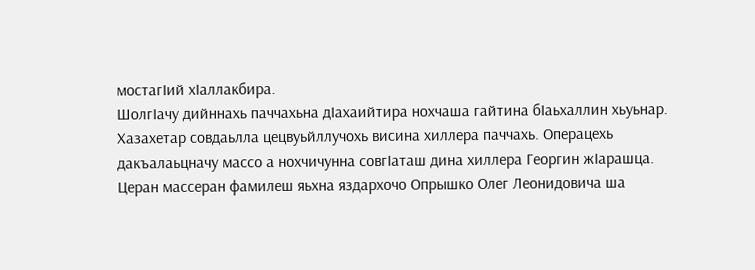мостагIий хIаллакбира.
ШолгIачу дийннахь паччахьна дIахаийтира нохчаша гайтина бIаьхаллин хьуьнар. Хазахетар совдаьлла цецвуьйллучохь висина хиллера паччахь. Операцехь дакъалаьцначу массо а нохчичунна совгIаташ дина хиллера Георгин жIарашца. Церан массеран фамилеш яьхна яздархочо Опрышко Олег Леонидовича ша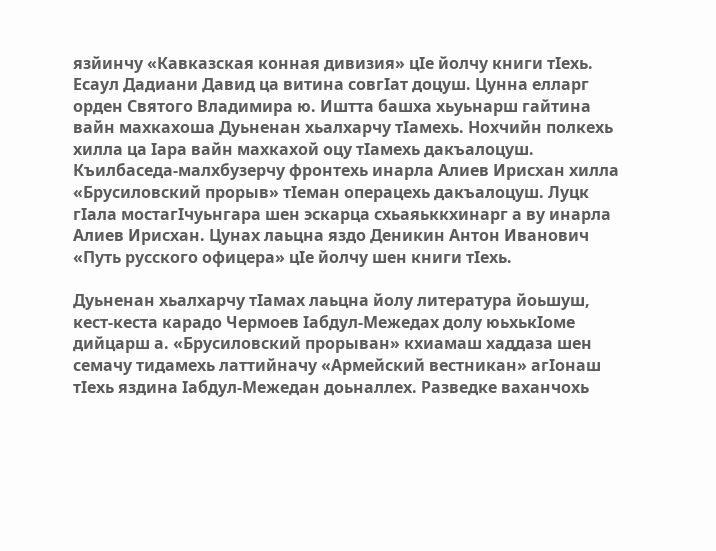язйинчу «Кавказская конная дивизия» цIе йолчу книги тIехь. Есаул Дадиани Давид ца витина совгIат доцуш. Цунна елларг орден Святого Владимира ю. Иштта башха хьуьнарш гайтина вайн махкахоша Дуьненан хьалхарчу тIамехь. Нохчийн полкехь хилла ца Iара вайн махкахой оцу тIамехь дакъалоцуш. Къилбаседа-малхбузерчу фронтехь инарла Алиев Ирисхан хилла «Брусиловский прорыв» тIеман операцехь дакъалоцуш. Луцк гIала мостагIчуьнгара шен эскарца схьаяьккхинарг а ву инарла Алиев Ирисхан. Цунах лаьцна яздо Деникин Антон Иванович «Путь русского офицера» цIе йолчу шен книги тIехь.

Дуьненан хьалхарчу тIамах лаьцна йолу литература йоьшуш, кест-кеста карадо Чермоев Iабдул-Межедах долу юьхькIоме дийцарш а. «Брусиловский прорыван» кхиамаш хаддаза шен семачу тидамехь латтийначу «Армейский вестникан» агIонаш тIехь яздина Iабдул-Межедан доьналлех. Разведке ваханчохь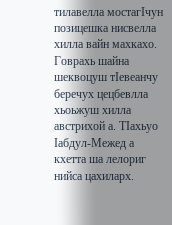тилавелла мостагIчун позицешка нисвелла хилла вайн махкахо. Говрахь шайна шеквоцуш тIевеанчу беречух цецбевлла хьоьжуш хилла австрихой а. ТIахьуо Iабдул-Межед а кхетта ша лелориг нийса цахиларх.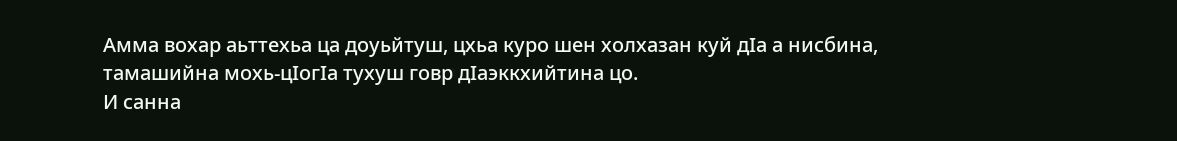Амма вохар аьттехьа ца доуьйтуш, цхьа куро шен холхазан куй дIа а нисбина, тамашийна мохь-цIогIа тухуш говр дIаэккхийтина цо.
И санна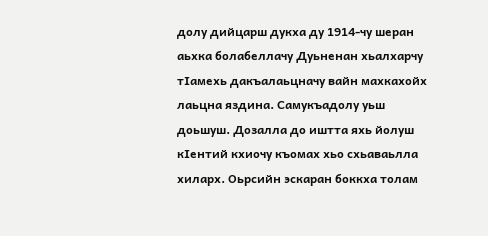долу дийцарш дукха ду 1914-чу шеран аьхка болабеллачу Дуьненан хьалхарчу тIамехь дакъалаьцначу вайн махкахойх лаьцна яздина. Самукъадолу уьш доьшуш. Дозалла до иштта яхь йолуш кIентий кхиочу къомах хьо схьаваьлла хиларх. Оьрсийн эскаран боккха толам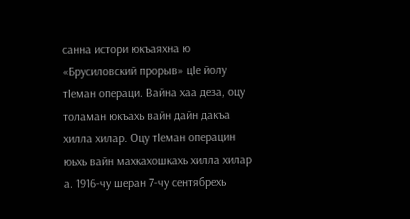санна истори юкъаяхна ю «Брусиловский прорыв» цIе йолу тIеман операци. Вайна хаа деза, оцу толаман юкъахь вайн дайн дакъа хилла хилар. Оцу тIеман операцин юьхь вайн махкахошкахь хилла хилар а. 1916-чу шеран 7-чу сентябрехь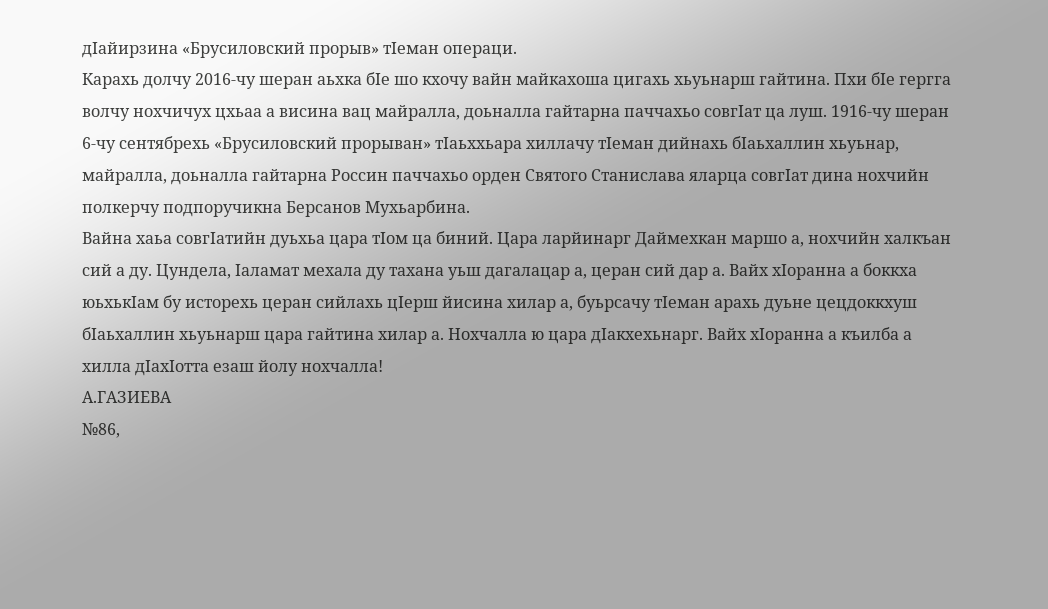дIайирзина «Брусиловский прорыв» тIеман операци.
Карахь долчу 2016-чу шеран аьхка бIе шо кхочу вайн майкахоша цигахь хьуьнарш гайтина. Пхи бIе гергга волчу нохчичух цхьаа а висина вац майралла, доьналла гайтарна паччахьо совгIат ца луш. 1916-чу шеран 6-чу сентябрехь «Брусиловский прорыван» тIаьххьара хиллачу тIеман дийнахь бIаьхаллин хьуьнар, майралла, доьналла гайтарна Россин паччахьо орден Святого Станислава яларца совгIат дина нохчийн полкерчу подпоручикна Берсанов Мухьарбина.
Вайна хаьа совгIатийн дуьхьа цара тIом ца биний. Цара ларйинарг Даймехкан маршо а, нохчийн халкъан сий а ду. Цундела, Iаламат мехала ду тахана уьш дагалацар а, церан сий дар а. Вайх хIоранна а боккха юьхькIам бу исторехь церан сийлахь цIерш йисина хилар а, буьрсачу тIеман арахь дуьне цецдоккхуш бIаьхаллин хьуьнарш цара гайтина хилар а. Нохчалла ю цара дIакхехьнарг. Вайх хIоранна а къилба а хилла дIахIотта езаш йолу нохчалла!
А.ГАЗИЕВА
№86,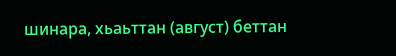шинара, хьаьттан (август) беттан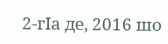2-гIа де, 2016 шо